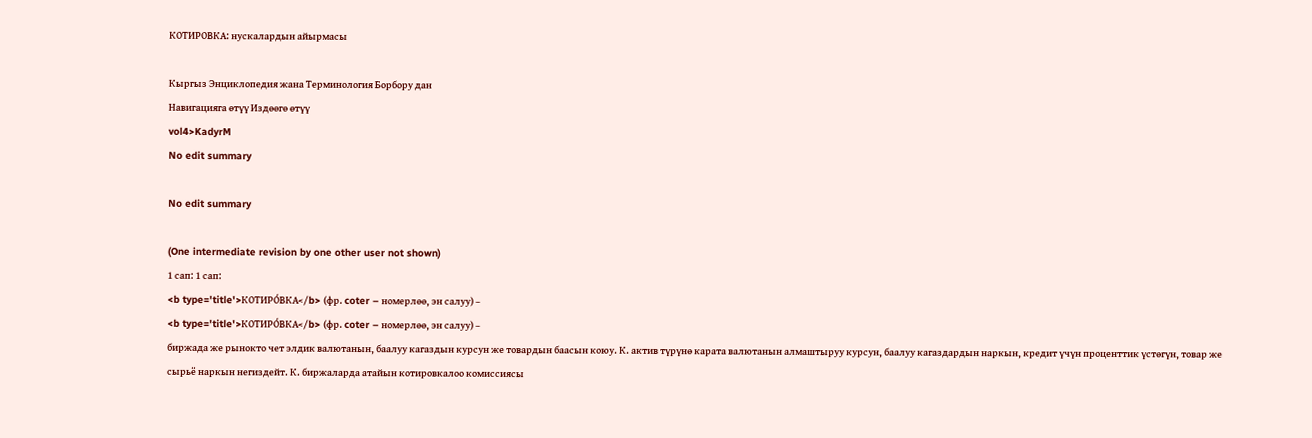КОТИРОВКА: нускалардын айырмасы

Кыргыз Энциклопедия жана Терминология Борбору дан
Навигацияга өтүү Издөөгө өтүү
vol4>KadyrM
No edit summary

No edit summary

(One intermediate revision by one other user not shown)
1 сап: 1 сап:
<b type='title'>КОТИРО́ВКА</b> (фр. coter – номерлөө, эн салуу) –
<b type='title'>КОТИРО́ВКА</b> (фр. coter – номерлөө, эн салуу) –
биржада же рынокто чет элдик валютанын, баалуу кагаздын курсун же товардын баасын коюу. К. актив түрүнө карата валютанын алмаштыруу курсун, баалуу кагаздардын наркын, кредит үчүн проценттик үстөгүн, товар же сырьё наркын негиздейт. К. биржаларда атайын котировкалоо комиссиясы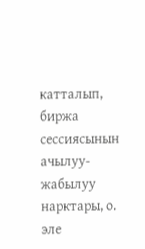катталып, биржа сессиясынын ачылуу-жабылуу нарктары, о. эле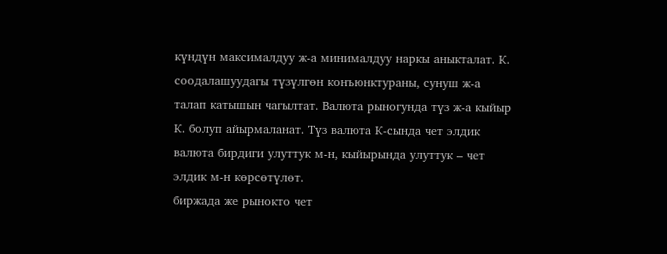күндүн максималдуу ж-а минималдуу наркы аныкталат. К. соодалашуудагы түзүлгөн конъюнктураны, сунуш ж-а талап катышын чагылтат. Валюта рыногунда түз ж-а кыйыр К. болуп айырмаланат. Түз валюта К-сында чет элдик валюта бирдиги улуттук м-н, кыйырында улуттук – чет элдик м-н көрсөтүлөт.
биржада же рынокто чет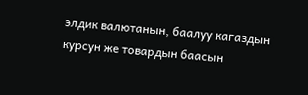элдик валютанын, баалуу кагаздын курсун же товардын баасын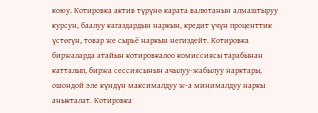коюу. Котировка актив түрүнө карата валютанын алмаштыруу курсун, баалуу кагаздардын наркын, кредит үчүн проценттик үстөгүн, товар же сырьё наркын негиздейт. Котировка биржаларда атайын котировкалоо комиссиясы тарабынан катталып, биржа сессиясынын ачылуу-жабылуу нарктары, ошондой эле күндүн максималдуу ж-а минималдуу наркы аныкталат. Котировка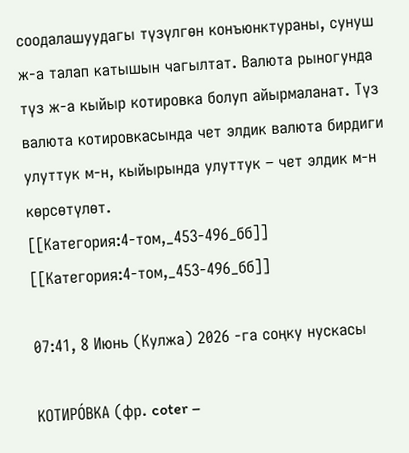соодалашуудагы түзүлгөн конъюнктураны, сунуш ж-а талап катышын чагылтат. Валюта рыногунда түз ж-а кыйыр котировка болуп айырмаланат. Түз валюта котировкасында чет элдик валюта бирдиги улуттук м-н, кыйырында улуттук – чет элдик м-н көрсөтүлөт.
[[Категория:4-том,_453-496_бб]]
[[Категория:4-том,_453-496_бб]]

07:41, 8 Июнь (Кулжа) 2026 -га соңку нускасы

КОТИРО́ВКА (фр. coter –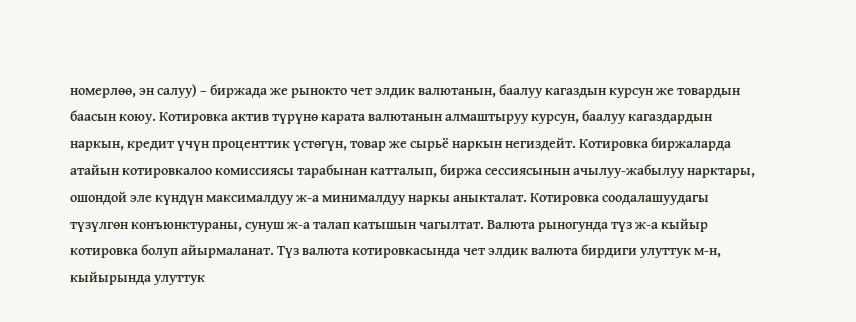номерлөө, эн салуу) – биржада же рынокто чет элдик валютанын, баалуу кагаздын курсун же товардын баасын коюу. Котировка актив түрүнө карата валютанын алмаштыруу курсун, баалуу кагаздардын наркын, кредит үчүн проценттик үстөгүн, товар же сырьё наркын негиздейт. Котировка биржаларда атайын котировкалоо комиссиясы тарабынан катталып, биржа сессиясынын ачылуу-жабылуу нарктары, ошондой эле күндүн максималдуу ж-а минималдуу наркы аныкталат. Котировка соодалашуудагы түзүлгөн конъюнктураны, сунуш ж-а талап катышын чагылтат. Валюта рыногунда түз ж-а кыйыр котировка болуп айырмаланат. Түз валюта котировкасында чет элдик валюта бирдиги улуттук м-н, кыйырында улуттук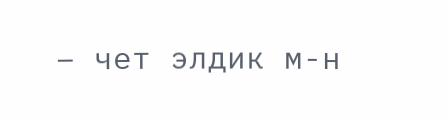– чет элдик м-н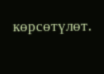көрсөтүлөт.